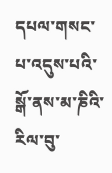དཔལ་གསང་པ་འདུས་པའི་སྒོ་ནས་མ་ཎིའི་རིལ་བུ་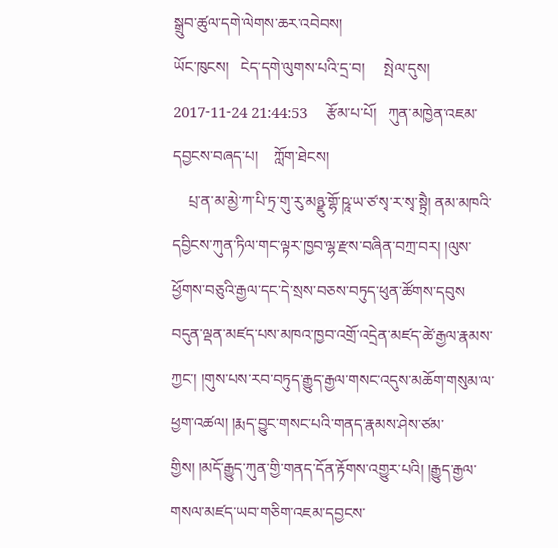སྒྲུབ་ཚུལ་དགེ་ལེགས་ཆར་འབེབས།
ཡོང་ཁུངས།   ངེད་དགེ་ལུགས་པའི་དྲ་བ།     སྤེལ་དུས།  2017-11-24 21:44:53     རྩོམ་པ་པོ།   ཀུན་མཁྱེན་འཇམ་དབྱངས་བཞད་པ།    ཀློག་ཐེངས།
    པྲ་ན་མ་མྱེ་ཀ་པི་ཏྲ་གུ་རུ་མཉྫུ་གྷོ་ཥཱ་ཡ་ཙ་སྭ་ར་སྭ་སྟྲཻ། ནམ་མཁའི་དབྱིངས་ཀུན་ཏིལ་གང་ལྟར་ཁྱབ་ལྷ་རྫས་བཞིན་བཀྲ་བར། །ལུས་ཕྱོགས་བཅུའི་རྒྱལ་དང་དེ་སྲས་བཅས་བཏུད་ཕུན་ཚོགས་དབུས བདུན་ལྡན་མཛད་པས་མཁའ་ཁྱབ་འགྲོ་འདྲེན་མཛད་ཚེ་རྒྱལ་རྣམས་ཀྱང་། །གུས་པས་རབ་བཏུད་རྒྱུད་རྒྱལ་གསང་འདུས་མཆོག་གསུམ་ལ་ཕྱག་འཚལ། །རྨད་བྱུང་གསང་པའི་གནད་རྣམས་ཤེས་ཙམ་གྱིས། །མདོ་རྒྱུད་ཀུན་གྱི་གནད་དོན་རྟོགས་འགྱུར་པའི། །རྒྱུད་རྒྱལ་གསལ་མཛད་ཡབ་གཅིག་འཇམ་དབྱངས་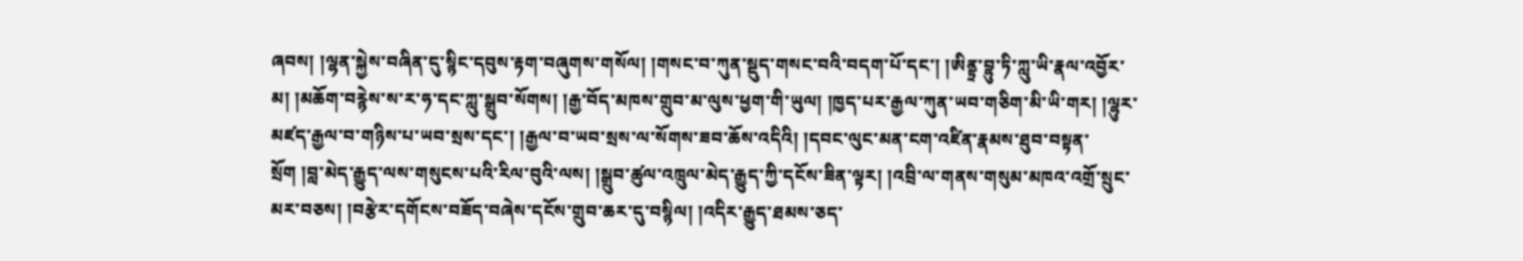ཞབས། །ལྷན་སྐྱེས་བཞིན་དུ་སྙིང་དབུས་རྟག་བཞུགས་གསོལ། །གསང་བ་ཀུན་སྡུད་གསང་བའི་བདག་པོ་དང་། །ཨིནྟྲ་བྷུ་ཏི་ཀླུ་ཡི་རྣལ་འབྱོར་མ། །མཆོག་བརྙེས་ས་ར་ཧ་དང་ཀླུ་སྒྲུབ་སོགས། །རྒྱ་བོད་མཁས་གྲུབ་མ་ལུས་ཕྱག་གི་ཡུལ། །ཁྱད་པར་རྒྱལ་ཀུན་ཡབ་གཅིག་མི་ཡི་གར། །ལྷུར་མཛད་རྒྱལ་བ་གཉིས་པ་ཡབ་སྲས་དང་། །རྒྱལ་བ་ཡབ་སྲས་ལ་སོགས་ཟབ་ཆོས་འདིའི། །དབང་ལུང་མན་ངག་འཛིན་རྣམས་ཐུབ་བསྟན་སྲོག །བླ་མེད་རྒྱུད་ལས་གསུངས་པའི་རིལ་བུའི་ལས། །སྒྲུབ་ཚུལ་འཁྲུལ་མེད་རྒྱུད་ཀྱི་དངོས་ཟིན་ལྟར། །འབྲི་ལ་གནས་གསུམ་མཁའ་འགྲོ་སྲུང་མར་བཅས། །བརྩེར་དགོངས་བཟོད་བཞེས་དངོས་གྲུབ་ཆར་དུ་བསྙིལ། །འདིར་རྒྱུད་ཐམས་ཅད་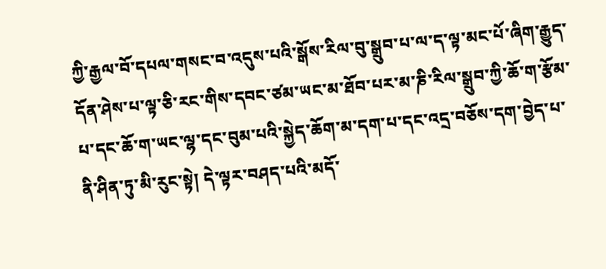ཀྱི་རྒྱལ་བོ་དཔལ་གསང་བ་འདུས་པའི་སྒོས་རིལ་བུ་སྒྲུབ་པ་ལ་ད་ལྟ་མང་པོ་ཞིག་རྒྱུད་དོན་ཤེས་པ་ལྟ་ཅི་རང་གིས་དབང་ཙམ་ཡང་མ་ཐོབ་པར་མ་ཎི་རིལ་སྒྲུབ་ཀྱི་ཆོ་ག་རྩོམ་པ་དང་ཆོ་ག་ཡང་ལྷ་དང་བུམ་པའི་སྐྱེད་ཆོག་མ་དག་པ་དང་འདྲ་བཅོས་དག་བྱེད་པ་ནི་ཤིན་ཏུ་མི་རུང་སྟེ། དེ་ལྟར་བཤད་པའི་མདོ་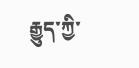རྒྱུད་ཀྱི་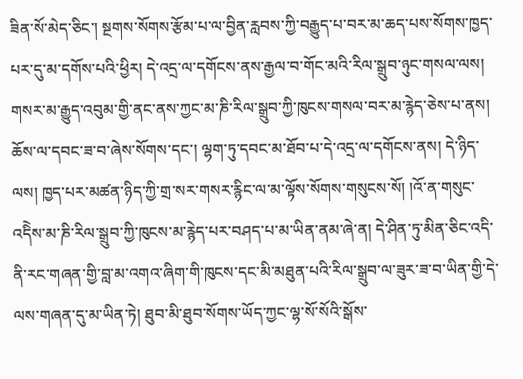ཟིན་སོ་མེད་ཅིང་། སྔགས་སོགས་རྩོམ་པ་ལ་བྱིན་རླབས་ཀྱི་བརྒྱུད་པ་བར་མ་ཆད་པས་སོགས་ཁྱད་པར་དུ་མ་དགོས་པའི་ཕྱིར། དེ་འདྲ་ལ་དགོངས་ནས་རྒྱལ་བ་གོང་མའི་རིལ་སྒྲུབ་ཉུང་གསལ་ལས། གསར་མ་རྒྱུད་འབུམ་གྱི་ནང་ནས་ཀྱང་མ་ཎི་རིལ་སྒྲུབ་ཀྱི་ཁུངས་གསལ་བར་མ་རྙེད་ཅེས་པ་ནས། ཆོས་ལ་དབང་ཟ་བ་ཞེས་སོགས་དང་། ལྷག་ཏུ་དབང་མ་ཐོབ་པ་དེ་འདྲ་ལ་དགོངས་ནས། དེ་ཉིད་ལས། ཁྱད་པར་མཚན་ཉིད་ཀྱི་གྲ་སར་གསར་རྙིང་ལ་མ་ལྟོས་སོགས་གསུངས་སོ། །འོ་ན་གསུང་འདིེས་མ་ཎི་རིལ་སྒྲུབ་ཀྱི་ཁུངས་མ་རྙེད་པར་བཤད་པ་མ་ཡིན་ནམ་ཞེ་ན། དེ་ཤིན་ཏུ་མིན་ཅིང་འདི་ནི་རང་གཞན་གྱི་བླ་མ་འགའ་ཞིག་གི་ཁུངས་དང་མི་མཐུན་པའི་རིལ་སྒྲུབ་ལ་ཟུར་ཟ་བ་ཡིན་གྱི་དེ་ལས་གཞན་དུ་མ་ཡིན་ཏེ། ཐུབ་མི་ཐུབ་སོགས་ཡོད་ཀྱང་ལྷ་སོ་སོའི་སྒོས་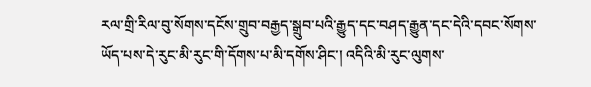རལ་གྲི་རིལ་བུ་སོགས་དངོས་གྲུབ་བརྒྱད་སྒྲུབ་པའི་རྒྱུད་དང་བཤད་རྒྱུན་དང་དེའི་དབང་སོགས་ཡོད་པས་དེ་རུང་མི་རུང་གི་དོགས་པ་མི་དགོས་ཤིང་། འདིའི་མི་རུང་ལུགས་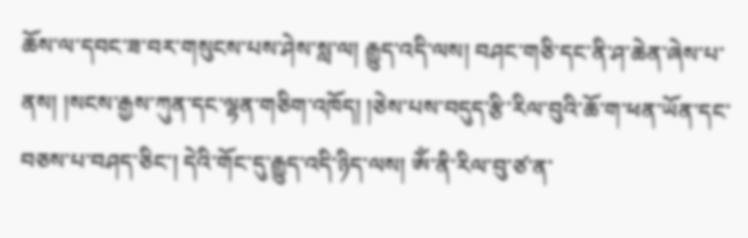ཆོས་ལ་དབང་ཟ་བར་གསུངས་པས་ཤེས་སླ་ལ། རྒྱུད་འདི་ལས། བཤང་གཅི་དང་ནི་ཤ་ཆེན་ཞེས་པ་ནས། །སངས་རྒྱས་ཀུན་དང་ལྷན་གཅིག་འཁོད། །ཅེས་པས་བདུད་རྩི་རིལ་བུའི་ཆོ་ག་ཕན་ཡོན་དང་བཅས་པ་བཤད་ཅིང་། དེའི་གོང་དུ་རྒྱུད་འདི་ཉིད་ལས། ཨོཾ་ནི་རིལ་བུ་ཙ་ན་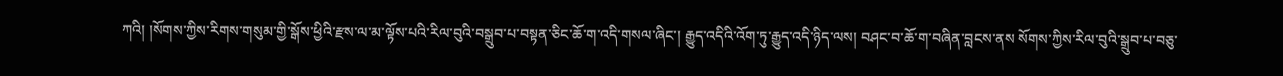ཀའི། །སོགས་ཀྱིས་རིགས་གསུམ་གྱི་སྒོས་ཕྱིའི་རྫས་ལ་མ་ལྟོས་པའི་རིལ་བུའི་བསྒྲུབ་པ་བསྟན་ཅིང་ཆོ་ག་འདི་གསལ་ཞིང་། རྒྱུད་འདིའི་འོག་ཏུ་རྒྱུད་འདི་ཉིད་ལས། བཤང་བ་ཆོ་ག་བཞིན་བླངས་ནས སོགས་ཀྱིས་རིལ་བུའི་སྒྲུབ་པ་བཅུ་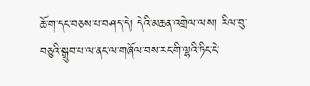ཆོ་ག་དང་བཅས་པ་བཤད་དེ། དེའི་མཆན་འགྲེལ་ལས། རིལ་བུ་བཅུའི་སྒྲུབ་པ་ལ་ནང་ལ་གཞོལ་བས་རང་གི་ལྷའི་ཏིང་ངེ་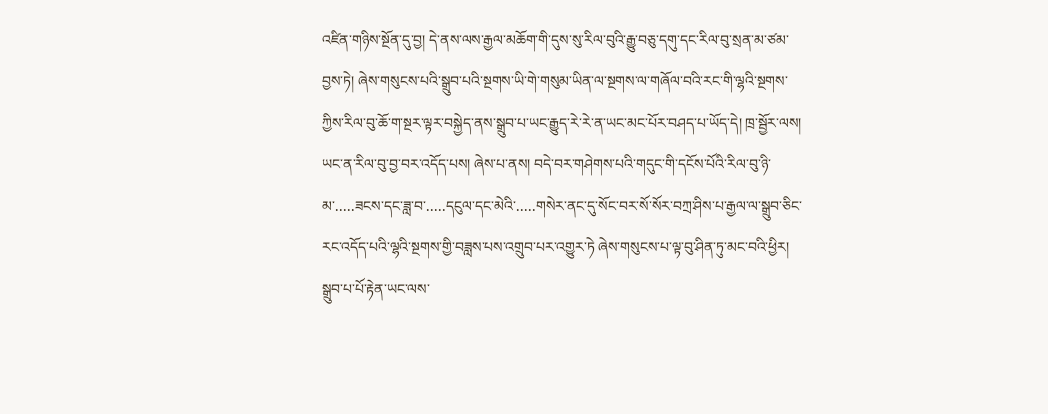འཛིན་གཉིས་སྔོན་དུ་བྱ། དེ་ནས་ལས་རྒྱལ་མཆོག་གི་དུས་སུ་རིལ་བུའི་རྒྱུ་བཅུ་དགུ་དང་རིལ་བུ་སྲན་མ་ཙམ་བྱས་ཏེ། ཞེས་གསུངས་པའི་སྒྲུབ་པའི་སྔགས་ཡི་གེ་གསུམ་ཡིན་ལ་སྔགས་ལ་གཞོལ་བའི་རང་གི་ལྷའི་སྔགས་ཀྱིས་རིལ་བུ་ཆོ་ག་སྔར་ལྟར་བསྐྱེད་ནས་སྒྲུབ་པ་ཡང་རྒྱུད་རེ་རེ་ན་ཡང་མང་པོར་བཤད་པ་ཡོད་དེ། ཁྲ་སྦྱོར་ལས། ཡང་ན་རིལ་བུ་བྱ་བར་འདོད་པས། ཞེས་པ་ནས། བདེ་བར་གཤེགས་པའི་གདུང་གི་དངོས་པོའི་རིལ་བུ་ཉི་མ་.....ཟངས་དང་ཟླ་བ་.....དངུལ་དང་མེའི་.....གསེར་ནང་དུ་སོང་བར་སོ་སོར་བཀྲ་ཤིས་པ་རྒྱལ་ལ་སྒྲུབ་ཅིང་རང་འདོད་པའི་ལྷའི་སྔགས་གྱི་བཟླས་པས་འགྲུབ་པར་འགྱུར་ཏེ ཞེས་གསུངས་པ་ལྟ་བུ་ཤིན་ཏུ་མང་བའི་ཕྱིར། སྒྲུབ་པ་པོ་རྟེན་ཡང་ལས་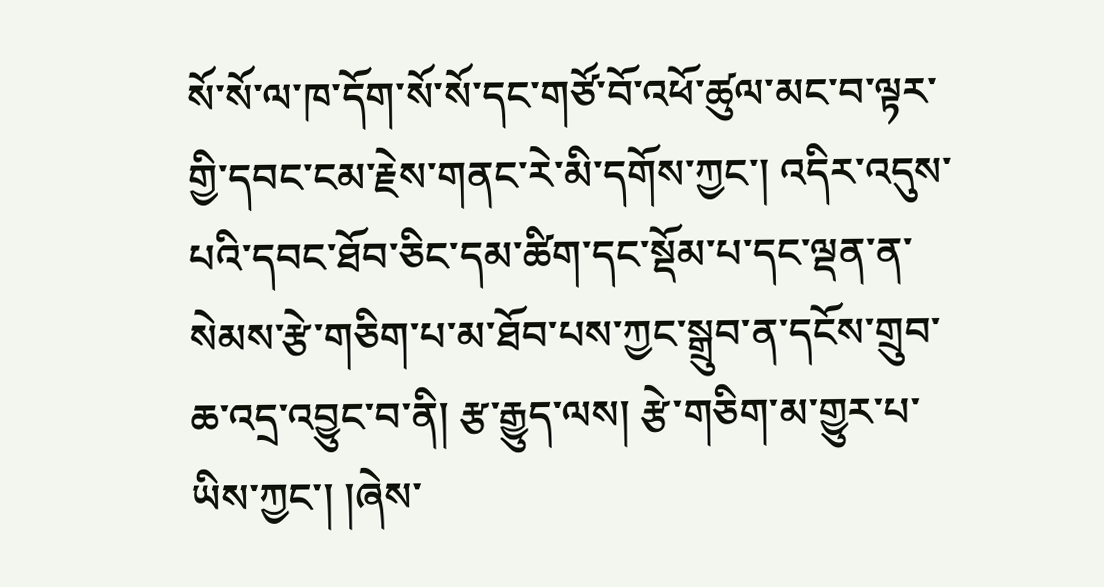སོ་སོ་ལ་ཁ་དོག་སོ་སོ་དང་གཙོ་བོ་འཕོ་ཚུལ་མང་བ་ལྟར་གྱི་དབང་ངམ་རྗེས་གནང་རེ་མི་དགོས་ཀྱང་། འདིར་འདུས་པའི་དབང་ཐོབ་ཅིང་དམ་ཚིག་དང་སྡོམ་པ་དང་ལྡན་ན་སེམས་རྩེ་གཅིག་པ་མ་ཐོབ་པས་ཀྱང་སྒྲུབ་ན་དངོས་གྲུབ་ཆ་འདྲ་འབྱུང་བ་ནི། རྩ་རྒྱུད་ལས། རྩེ་གཅིག་མ་གྱུར་པ་ཡིས་ཀྱང་། །ཞེས་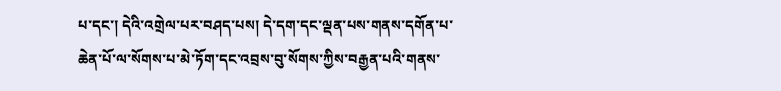པ་དང་། དེའི་འགྲེལ་པར་བཤད་པས། དེ་དག་དང་ལྡན་པས་གནས་དགོན་པ་ཆེན་པོ་ལ་སོགས་པ་མེ་ཏོག་དང་འབྲས་བུ་སོགས་ཀྱིས་བརྒྱན་པའི་གནས་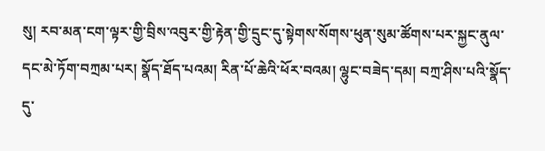སུ། རབ་མན་ངག་ལྟར་གྱི་བྲིས་འབུར་གྱི་རྟེན་གྱི་དྲུང་དུ་སྟེགས་སོགས་ཕུན་སུམ་ཚོགས་པར་སྐྱང་ནུལ་དང་མེ་ཏོག་བཀྲམ་པར། སྣོད་ཐོད་པའམ། རིན་པོ་ཆེའི་ཕོར་བའམ། ལྷུང་བཟེད་དམ། བཀྲ་ཤིས་པའི་སྣོད་དུ་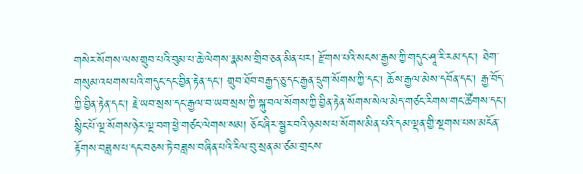གསེར་སོགས་ལས་གྲུབ་པའི་བུམ་པ་ཆེ་ལེགས་རྣམས་གྲིབ་ཅན་མིན་པར། རྫོགས་པའི་སངས་རྒྱས་ཀྱི་གདུང་ཤཱ་རི་རམ་དང་། ཐེག་གསུམ་འཕགས་པའི་གདུང་དང་བྱིན་རྟེན་དང་། གྲུབ་ཐོབ་བརྒྱད་ཅུ་དང་རྒྱན་དྲུག་སོགས་ཀྱི་དང་། ཆོས་རྒྱལ་མེས་དབོན་དང་། རྒྱ་བོད་ཀྱི་བྱིན་རྟེན་དང་། རྗེ་ཡབ་སྲས་དང་རྒྱལ་བ་ཡབ་སྲས་ཀྱི་སྐུ་བལ་སོགས་ཀྱི་བྱིན་རྟེན་སོགས་སེལ་མེད་གཙང་རིགས་གང་ཚོགས་དང་། སྙིང་པོ་ལྔ་སོགས་ཉེར་ལྔ་བག་ཕྱེ་གཙང་ལེགས་སམ། ཅོང་ཞིར་སྦྱར་བའི་ཉམས་པ་སོགས་མིན་པའི་དམ་ལྡན་གྱི་སྔགས་པས་མངོན་རྟོགས་བཟླས་པ་དང་བཅས་ཏེ་བཟླས་བཞིན་པའི་རིལ་བུ་སྲན་མ་ཙམ་གྲངས་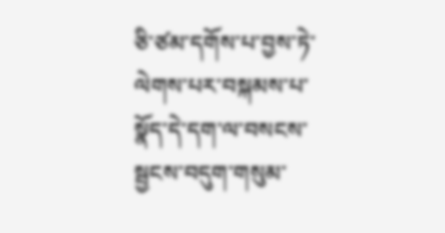ཅི་ཙམ་དགོས་པ་བྱས་ཏེ་ལེགས་པར་བསྐམས་པ་སྣོད་དེ་དག་ལ་བསངས་སྦྱངས་བདུག་གསུམ་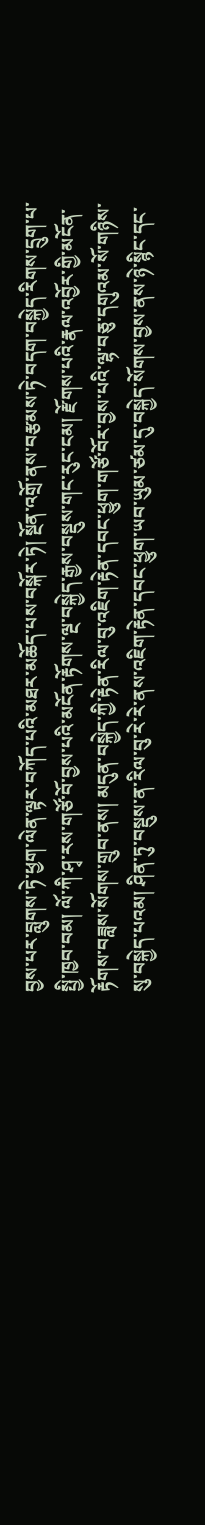བྱས་པར་བླུགས་ཏེ་ཕྱག་ལེན་ལྟར་བཀོད་པའི་མཐར་མཆོད་པས་བསྐོར་ཏེ། སྔོན་འགྲོ་ནས་བརྩམས་ཏེ་བདག་བསྐྱེད་རིགས་དྲུག་པ་སྤྱི་ཁྱབ་བམ། ལོ་ཀི་ཤྭ་རས་གཙོ་བོ་བྱས་པའི་མངོན་རྟོགས་ལྔ་བསྐྱེད་རྒྱས་བསྡུས་གང་རུང་ངམ། རྫོགས་པའི་རྣལ་འབྱོར་གྱི་མངོན་རྟོགས་བཟླས་སོགས་གྲུབ་ནས། མདུན་བསྐྱེད་ཀྱི་རྟེན་རིལ་བུ་འཇིག་རྟེན་དབང་ཕྱུག་གཙོ་བོར་བྱས་པའི་ལྷ་བཅུ་དགུའམ་སོ་གཉིས་སུ་བསྐྱེད་པའམ། ཤིན་ཏུ་བསྡུས་ན་རིལ་བུ་རེ་རེ་ནས་འཇིག་རྟེན་དབང་ཕྱུག་ཡབ་ཡུམ་ཙམ་དུ་བསྐྱེད་སོགས་བྱས་ནས་ཉེ་སྙིང་དང་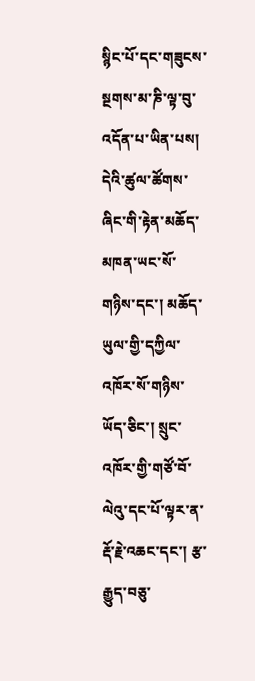སྙིང་པོ་དང་གཟུངས་སྔགས་མ་ཎི་ལྟ་བུ་འདོན་པ་ཡིན་པས། དེའི་ཚུལ་ཚོགས་ཞིང་གི་རྟེན་མཆོད་མཁན་ཡང་སོ་གཉིས་དང་། མཆོད་ཡུལ་གྱི་དཀྱིལ་འཁོར་སོ་གཉིས་ཡོད་ཅིང་། སྲུང་འཁོར་གྱི་གཙོ་བོ་ལེའུ་དང་པོ་ལྟར་ན་རྡོ་རྗེ་འཆང་དང་། རྩ་རྒྱུད་བཅུ་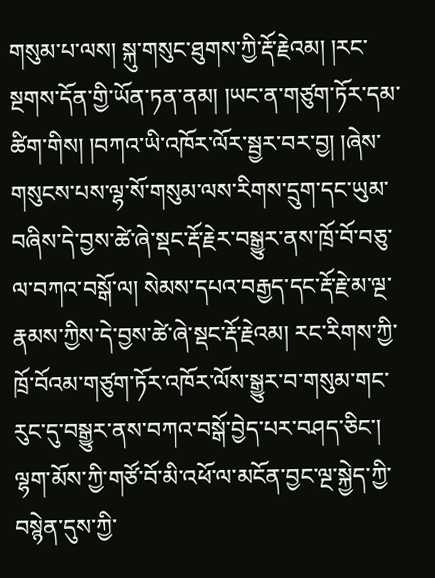གསུམ་པ་ལས། སྐུ་གསུང་ཐུགས་ཀྱི་རྡོ་རྗེའམ། །རང་སྔགས་དོན་གྱི་ཡོན་ཏན་ནམ། །ཡང་ན་གཙུག་ཏོར་དམ་ཚིག་གིས། །བཀའ་ཡི་འཁོར་ལོར་སྦྱར་བར་བྱ། །ཞེས་གསུངས་པས་ལྷ་སོ་གསུམ་ལས་རིགས་དྲུག་དང་ཡུམ་བཞིས་དེ་བྱས་ཚེ་ཞེ་སྡང་རྡོ་རྗེར་བསྒྱུར་ནས་ཁྲོ་བོ་བཅུ་ལ་བཀའ་བསྒོ་ལ། སེམས་དཔའ་བརྒྱད་དང་རྡོ་རྗེ་མ་ལྔ་རྣམས་ཀྱིས་དེ་བྱས་ཚེ་ཞེ་སྡང་རྡོ་རྗེའམ། རང་རིགས་ཀྱི་ཁྲོ་བོའམ་གཙུག་ཏོར་འཁོར་ལོས་སྒྱུར་བ་གསུམ་གང་རུང་དུ་བསྒྱུར་ནས་བཀའ་བསྒོ་བྱེད་པར་བཤད་ཅིང་། ལྷག་མོས་ཀྱི་གཙོ་བོ་མི་འཕོ་ལ་མངོན་བྱང་ལྔ་སྐྱེད་ཀྱི་བསྙེན་དུས་ཀྱི་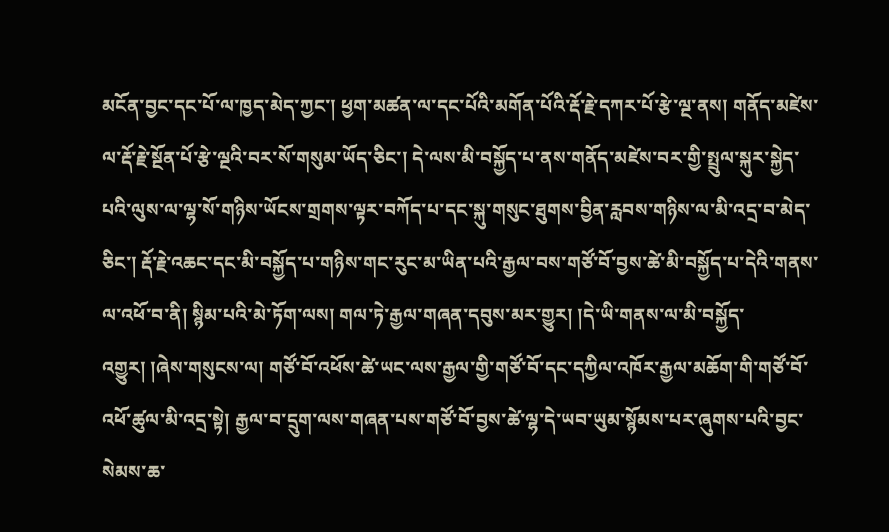མངོན་བྱང་དང་པོ་ལ་ཁྱད་མེད་ཀྱང་། ཕྱག་མཚན་ལ་དང་པོའི་མགོན་པོའི་རྡོ་རྗེ་དཀར་པོ་རྩེ་ལྔ་ནས། གནོད་མཛེས་ལ་རྡོ་རྗེ་སྔོན་པོ་རྩེ་ལྔའི་བར་སོ་གསུམ་ཡོད་ཅིང་། དེ་ལས་མི་བསྐྱོད་པ་ནས་གནོད་མཛེས་བར་གྱི་སྤྲུལ་སྐུར་སྐྱེད་པའི་ལུས་ལ་ལྷ་སོ་གཉིས་ཡོངས་གྲགས་ལྟར་བཀོད་པ་དང་སྐུ་གསུང་ཐུགས་བྱིན་རླབས་གཉིས་ལ་མི་འདྲ་བ་མེད་ཅིང་། རྡོ་རྗེ་འཆང་དང་མི་བསྐྱོད་པ་གཉིས་གང་རུང་མ་ཡིན་པའི་རྒྱལ་བས་གཙོ་བོ་བྱས་ཚེ་མི་བསྐྱོད་པ་དེའི་གནས་ལ་འཕོ་བ་ནི། སྙིམ་པའི་མེ་ཏོག་ལས། གལ་ཏེ་རྒྱལ་གཞན་དབུས་མར་གྱུར། །དེ་ཡི་གནས་ལ་མི་བསྐྱོད་འགྱུར། །ཞེས་གསུངས་ལ། གཙོ་བོ་འཕོས་ཚེ་ཡང་ལས་རྒྱལ་གྱི་གཙོ་བོ་དང་དཀྱིལ་འཁོར་རྒྱལ་མཆོག་གི་གཙོ་བོ་འཕོ་ཚུལ་མི་འདྲ་སྟེ། རྒྱལ་བ་དྲུག་ལས་གཞན་པས་གཙོ་བོ་བྱས་ཚེ་ལྷ་དེ་ཡབ་ཡུམ་སྙོམས་པར་ཞུགས་པའི་བྱང་སེམས་ཆ་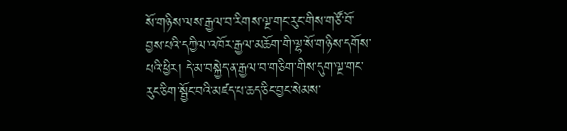སོ་གཉིས་ལས་རྒྱལ་བ་རིགས་ལྔ་གང་རུང་གིས་གཙོ་བོ་བྱས་པའི་དཀྱིལ་འཁོར་རྒྱལ་མཆོག་གི་ལྷ་སོ་གཉིས་དགོས་པའི་ཕྱིར། དེ་མ་བསྐྱེད་ན་རྒྱལ་བ་གཅིག་གིས་དུག་ལྔ་གང་རུང་ཅིག་སྦྱོང་བའི་མཛད་པ་ཆད་ཅིང་བྱང་སེམས་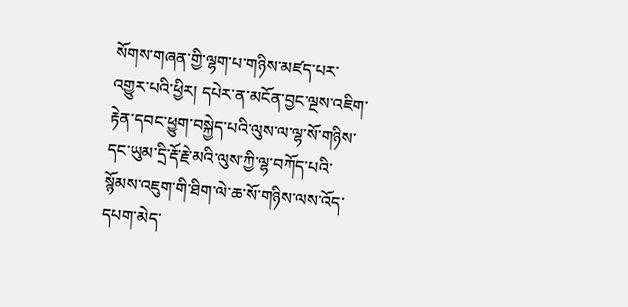སོགས་གཞན་གྱི་ལྷག་པ་གཉིས་མཛད་པར་འགྱུར་པའི་ཕྱིར། དཔེར་ན་མངོན་བྱང་ལྔས་འཇིག་རྟེན་དབང་ཕྱུག་བསྐྱེད་པའི་ལུས་ལ་ལྷ་སོ་གཉིས་དང་ཡུམ་དྲི་རྡོ་རྗེ་མའི་ལུས་ཀྱི་ལྷ་བཀོད་པའི་སྙོམས་འཇུག་གི་ཐིག་ལེ་ཆ་སོ་གཉིས་ལས་འོད་དཔག་མེད་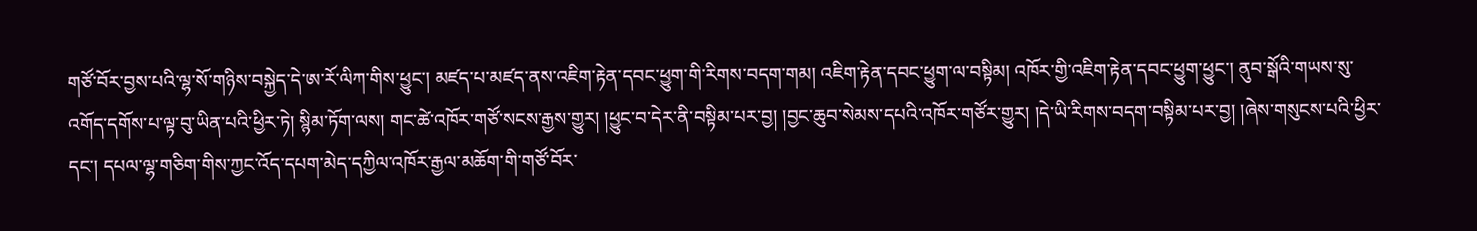གཙོ་བོར་བྱས་པའི་ལྷ་སོ་གཉིས་བསྐྱེད་དེ་ཨ་རོ་ལིཀ་གིས་ཕྱུང་། མཛད་པ་མཛད་ནས་འཇིག་རྟེན་དབང་ཕྱུག་གི་རིགས་བདག་གམ། འཇིག་རྟེན་དབང་ཕྱུག་ལ་བསྟིམ། འཁོར་གྱི་འཇིག་རྟེན་དབང་ཕྱུག་ཕྱུང་། ནུབ་སྒོའི་གཡས་སུ་འགོད་དགོས་པ་ལྟ་བུ་ཡིན་པའི་ཕྱིར་ཏེ། སྙིམ་ཏོག་ལས། གང་ཚེ་འཁོར་གཙོ་སངས་རྒྱས་གྱུར། །ཕྱུང་བ་དེར་ནི་བསྟིམ་པར་བྱ། །བྱང་ཆུབ་སེམས་དཔའི་འཁོར་གཙོར་གྱུར། །དེ་ཡི་རིགས་བདག་བསྟིམ་པར་བྱ། །ཞེས་གསུངས་པའི་ཕྱིར་དང་། དཔལ་ལྷ་གཅིག་གིས་ཀྱང་འོད་དཔག་མེད་དཀྱིལ་འཁོར་རྒྱལ་མཆོག་གི་གཙོ་བོར་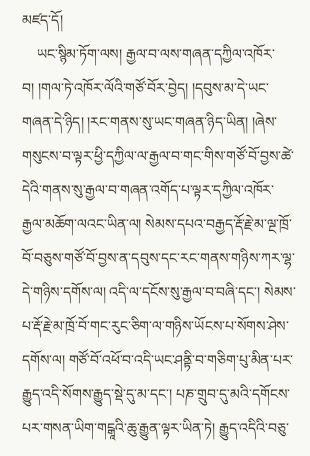མཛད་དོ།
    ཡང་སྙིམ་ཏོག་ལས། རྒྱལ་བ་ལས་གཞན་དཀྱིལ་འཁོར་བ། །གལ་ཏེ་འཁོར་ལོའི་གཙོ་བོར་བྱེད། །དབུས་མ་དེ་ཡང་གཞན་དེ་ཉིད། །རང་གནས་སུ་ཡང་གཞན་ཉིད་ཡིན། །ཞེས་གསུངས་བ་ལྟར་ཕྱི་དཀྱིལ་ལ་རྒྱལ་བ་གང་གིས་གཙོ་བོ་བྱས་ཚེ་དེའི་གནས་སུ་རྒྱལ་བ་གཞན་འགོད་པ་ལྟར་དཀྱིལ་འཁོར་རྒྱལ་མཆོག་ལའང་ཡིན་ལ། སེམས་དཔའ་བརྒྱད་རྡོ་རྗེ་མ་ལྔ་ཁྲོ་བོ་བཅུས་གཙོ་བོ་བྱས་ན་དབུས་དང་རང་གནས་གཉིས་ཀར་ལྷ་དེ་གཉིས་དགོས་ལ། འདི་ལ་དངོས་སུ་རྒྱལ་བ་བཞི་དང་། སེམས་པ་རྡོ་རྗེ་མ་ཁྲོ་བོ་གང་རུང་ཅིག་ལ་གཉིས་ཡོངས་པ་སོགས་ཤེས་དགོས་ལ། གཙོ་བོ་འཕོ་བ་འདི་ཡང་ཤནྟི་བ་གཅིག་པུ་མིན་པར་རྒྱུད་འདི་སོགས་རྒྱུད་སྡེ་དུ་མ་དང་། པཎ་གྲུབ་དུ་མའི་དགོངས་པར་གསན་ཡིག་གངྒཱའི་ཆུ་རྒྱུན་ལྟར་ཡིན་ཏེ། རྒྱུད་འདིའི་བཅུ་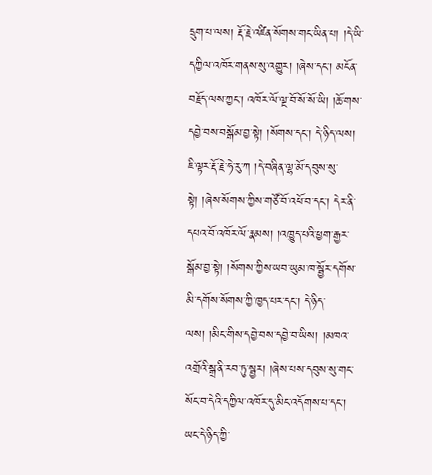དྲུག་པ་ལས། རྡོ་རྗེ་འཛིན་སོགས་གང་ཡིན་པ། །དེ་ཡི་དཀྱིལ་འཁོར་གནས་སུ་འགྱུར། །ཞེས་དང་། མངོན་བརྗོད་ལས་ཀྱང་། འཁོར་ལོ་ལྔ་བོ་སོ་སོ་ཡི། །ཆོ་གས་དབྱེ་བས་བསྒོམ་བྱ་སྟེ། །སོགས་དང་། དེ་ཉིད་ལས། ཇི་ལྟར་རྡོ་རྗེ་ཧེ་རུ་ཀ །དེ་བཞིན་ལྷ་མོ་དབུས་སུ་སྟེ། །ཞེས་སོགས་ཀྱིས་གཙོ་བོ་འཕོ་བ་དང་། དེར་ནི་དཔའ་བོ་འཁོར་ལོ་རྣམས། །འཁྱུད་པའི་ཕྱག་རྒྱར་སྒོམ་བྱ་སྟེ། །སོགས་ཀྱིས་ཡབ་ཡུམ་ཁ་སྦྱོར་དགོས་མི་དགོས་སོགས་ཀྱི་ཁྱད་པར་དང་། དེ་ཉིད་ལས། །མིང་གིས་དབྱེ་བས་དབྱེ་བ་ཡིས། །མཁའ་འགྲོའི་སྒྲ་ནི་རབ་ཏུ་སྦྱར། །ཞེས་པས་དབུས་སུ་གང་སོང་བ་དེའི་དཀྱིལ་འཁོར་དུ་མིང་འདོགས་པ་དང་། ཡང་དེ་ཉིད་ཀྱི་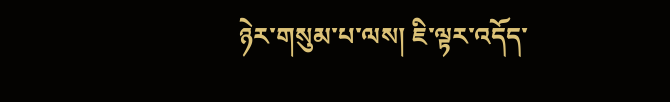ཉེར་གསུམ་པ་ལས། ཇི་ལྟར་འདོད་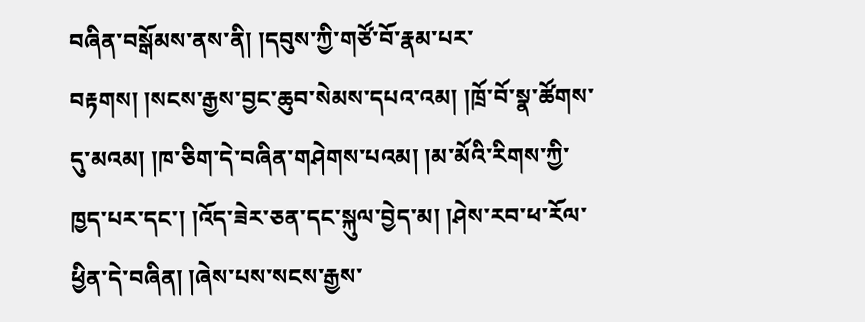བཞིན་བསྒོམས་ནས་ནི། །དབུས་ཀྱི་གཙོ་བོ་རྣམ་པར་བརྟགས། །སངས་རྒྱས་བྱང་ཆུབ་སེམས་དཔའ་འམ། །ཁྲོ་བོ་སྣ་ཚོགས་དུ་མའམ། །ཁ་ཅིག་དེ་བཞིན་གཤེགས་པའམ། །མ་མོའི་རིགས་ཀྱི་ཁྱད་པར་དང་། །འོད་ཟེར་ཅན་དང་སྐུལ་བྱེད་མ། །ཤེས་རབ་ཕ་རོལ་ཕྱིན་དེ་བཞིན། །ཞེས་པས་སངས་རྒྱས་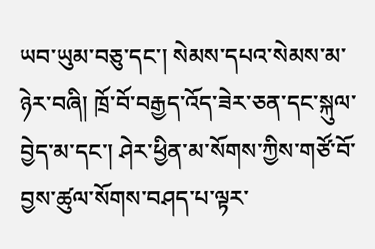ཡབ་ཡུམ་བཅུ་དང་། སེམས་དཔའ་སེམས་མ་ཉེར་བཞི། ཁྲོ་བོ་བརྒྱད་འོད་ཟེར་ཅན་དང་སྐུལ་བྱེད་མ་དང་། ཤེར་ཕྱིན་མ་སོགས་ཀྱིས་གཙོ་བོ་བྱས་ཚུལ་སོགས་བཤད་པ་ལྟར་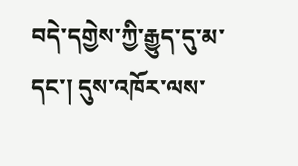བདེ་དགྱེས་ཀྱི་རྒྱུད་དུ་མ་དང་། དུས་འཁོར་ལས་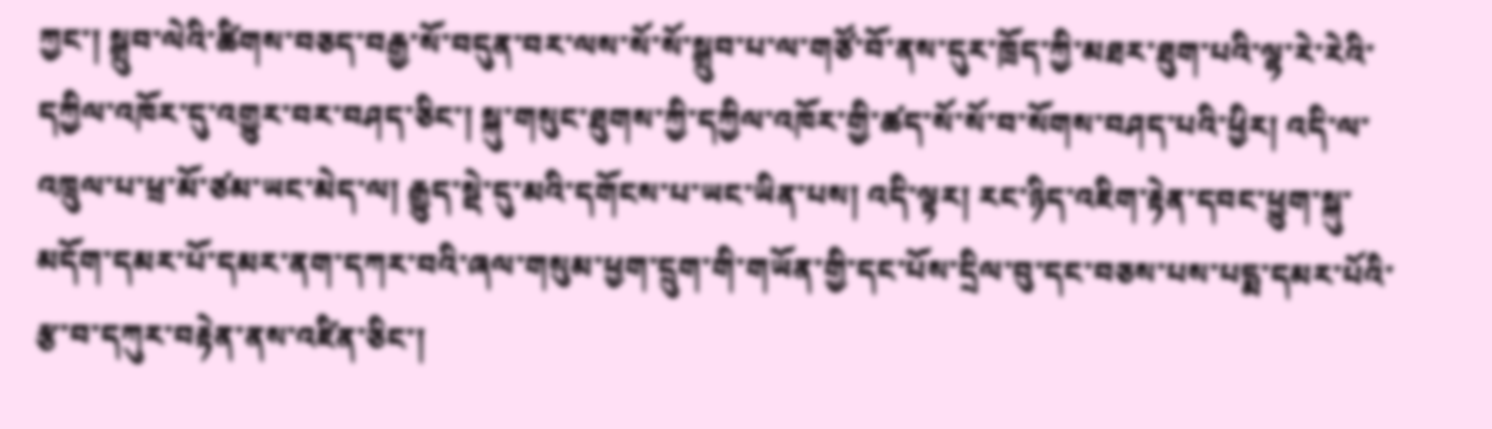ཀྱང་། སྒྲུབ་ལེའི་ཚིགས་བཅད་བརྒྱ་སོ་བདུན་བར་ལས་སོ་སོ་སྒྲུབ་པ་ལ་གཙོ་བོ་ནས་དུར་ཁྲོད་ཀྱི་མཐར་ཐུག་པའི་ལྷ་རེ་རེའི་དཀྱིལ་འཁོར་དུ་འགྱུར་བར་བཤད་ཅིང་། སྐུ་གསུང་ཐུགས་ཀྱི་དཀྱིལ་འཁོར་གྱི་ཚད་སོ་སོ་བ་སོགས་བཤད་པའི་ཕྱིར། འདི་ལ་འཁྲུལ་པ་ཕྲ་མོ་ཙམ་ཡང་མེད་ལ། རྒྱུད་སྡེ་དུ་མའི་དགོངས་པ་ཡང་ཡིན་པས། འདི་ལྟར། རང་ཉིད་འཇིག་རྟེན་དབང་ཕྱུག་སྐུ་མདོག་དམར་པོ་དམར་ནག་དཀར་བའི་ཞལ་གསུམ་ཕྱག་དྲུག་གི་གཡོན་གྱི་དང་པོས་དྲིལ་བུ་དང་བཅས་པས་པདྨ་དམར་པོའི་རྩ་བ་དཀུར་བརྟེན་ནས་འཛིན་ཅིང་།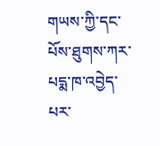གཡས་ཀྱི་དང་པོས་ཐུགས་ཀར་པདྨ་ཁ་འབྱེད་པར་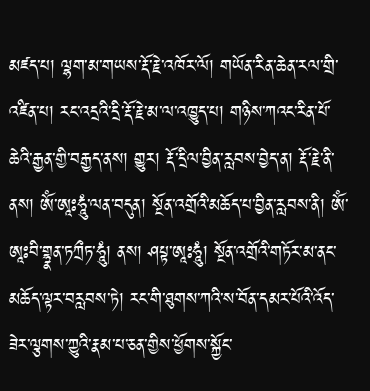མཛད་པ། ལྷག་མ་གཡས་རྡོ་རྗེ་འཁོར་ལོ། གཡོན་རིན་ཆེན་རལ་གྲི་འཛིན་པ། རང་འདྲའི་དྲི་རྡོ་རྗེ་མ་ལ་འཁྱུད་པ། གཉིས་ཀའང་རིན་པོ་ཆེའི་རྒྱན་གྱི་བརྒྱད་ནས། གྱུར། རྡོ་དྲིལ་བྱིན་རླབས་བྱེད་ན། རྡོ་རྗེ་ནི་ནས། ཨོཾ་ཨཱཿཧཱུཾ་ལན་བདུན། སྔོན་འགྲོའི་མཆོད་པ་བྱིན་རླབས་ནི། ཨོཾ་ཨཱཿབི་གྷྣན་ཏཀྲྀཏ་ཧཱུཾ། ནས། ཤཔྟ་ཨཱཿཧཱུཾ། སྔོན་འགྲོའི་གཏོར་མ་ནང་མཆོད་ལྟར་བརླབས་ཏེ། རང་གི་ཐུགས་ཀའི་ས་བོན་དམར་པོའི་འོད་ཟེར་ལྕགས་ཀྱུའི་རྣམ་པ་ཅན་གྱིས་ཕྱོགས་སྐྱོང་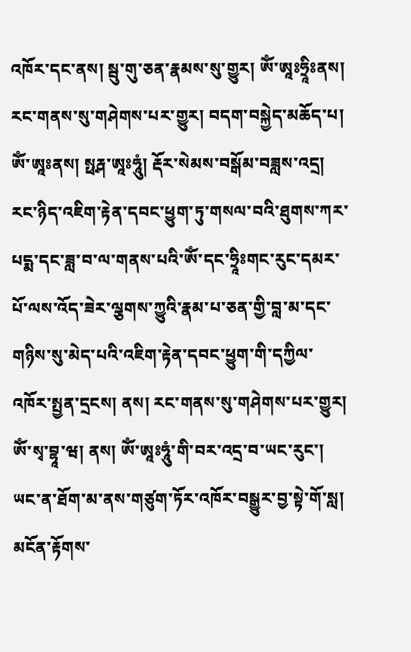འཁོར་དང་ནས། སྦུ་གུ་ཅན་རྣམས་སུ་གྱུར། ཨོཾ་ཨཱཿཧྲཱིཿནས། རང་གནས་སུ་གཤེགས་པར་གྱུར། བདག་བསྐྱེད་མཆོད་པ། ཨོཾ་ཨཱཿནས། སྥརྴ་ཨཱཿཧཱུཾ། རྡོར་སེམས་བསྒོམ་བཟླས་འདྲ། རང་ཉིད་འཇིག་རྟེན་དབང་ཕྱུག་ཏུ་གསལ་བའི་ཐུགས་ཀར་པདྨ་དང་ཟླ་བ་ལ་གནས་པའི་ཨོཾ་དང་ཧྲཱིཿགང་རུང་དམར་པོ་ལས་འོད་ཟེར་ལྕགས་ཀྱུའི་རྣམ་པ་ཅན་གྱི་བླ་མ་དང་གཉིས་སུ་མེད་པའི་འཇིག་རྟེན་དབང་ཕྱུག་གི་དཀྱིལ་འཁོར་སྤྱན་དྲངས། ནས། རང་གནས་སུ་གཤེགས་པར་གྱུར། ཨོཾ་སྭ་བྷཱ་ཝ། ནས། ཨོཾ་ཨཱཿཧཱུཾ་གི་བར་འདྲ་བ་ཡང་རུང་། ཡང་ན་ཐོག་མ་ནས་གཙུག་ཏོར་འཁོར་བསྒྱུར་བྱ་སྟེ་གོ་སླ། མངོན་རྟོགས་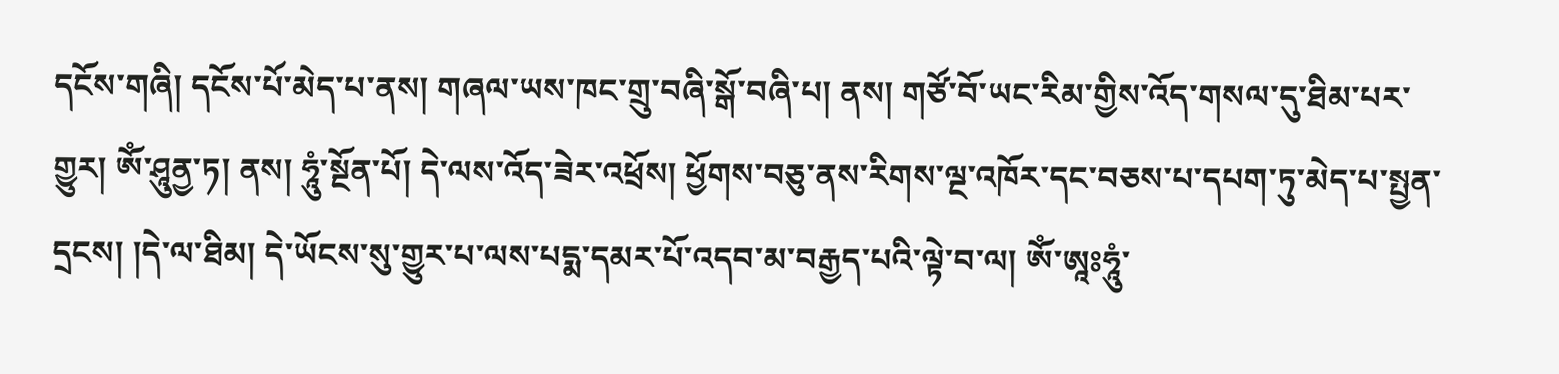དངོས་གཞི། དངོས་པོ་མེད་པ་ནས། གཞལ་ཡས་ཁང་གྲུ་བཞི་སྒོ་བཞི་པ། ནས། གཙོ་བོ་ཡང་རིམ་གྱིས་འོད་གསལ་དུ་ཐིམ་པར་གྱུར། ཨོཾ་ཤཱུནྱ་ཏ། ནས། ཧཱུཾ་སྔོན་པོ། དེ་ལས་འོད་ཟེར་འཕྲོས། ཕྱོགས་བཅུ་ནས་རིགས་ལྔ་འཁོར་དང་བཅས་པ་དཔག་ཏུ་མེད་པ་སྤྱན་དྲངས། །དེ་ལ་ཐིམ། དེ་ཡོངས་སུ་གྱུར་པ་ལས་པདྨ་དམར་པོ་འདབ་མ་བརྒྱད་པའི་ལྟེ་བ་ལ། ཨོཾ་ཨཱཿཧཱུཾ་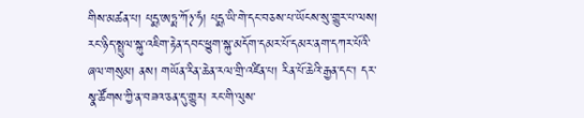གིས་མཚན་པ། པདྨ་ཨཏྨ་ཀོ྅་ཧཾ། པདྨ་ཡི་གེ་དང་བཅས་པ་ཡོངས་སུ་གྱུར་པ་ལས། རང་ཉིད་སྤྲུལ་སྐུ་འཇིག་རྟེན་དབང་ཕྱུག་སྐུ་མདོག་དམར་པོ་དམར་ནག་དཀར་པོའི་ཞལ་གསུམ། ནས། གཡོན་རིན་ཆེན་རལ་གྲི་འཛིན་པ། རིན་པོ་ཆེའི་རྒྱན་དང་། དར་སྣ་ཚོགས་ཀྱི་ན་བཟའ་ཅན་དུ་གྱུར། རང་གི་ལུས་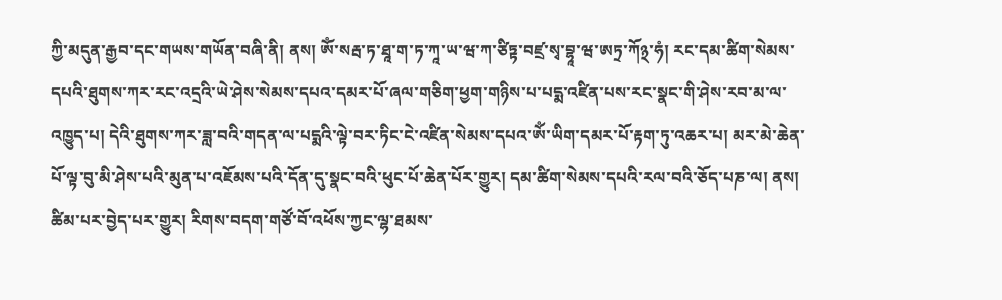ཀྱི་མདུན་རྒྱབ་དང་གཡས་གཡོན་བཞི་ནི། ནས། ཨོཾ་སརྦ་ཏ་ཐཱ་ག་ཏ་ཀཱ་ཡ་ཝ་ཀ་ཙིཏྟ་བཛྲ་སྭ་བྷཱ་ཝ་ཨཏྲ་ཀོ྅་ཧཾ། རང་དམ་ཚིག་སེམས་དཔའི་ཐུགས་ཀར་རང་འདྲའི་ཡེ་ཤེས་སེམས་དཔའ་དམར་པོ་ཞལ་གཅིག་ཕྱག་གཉིས་པ་པདྨ་འཛིན་པས་རང་སྣང་གི་ཤེས་རབ་མ་ལ་འཁྱུད་པ། དེའི་ཐུགས་ཀར་ཟླ་བའི་གདན་ལ་པདྨའི་ལྟེ་བར་ཏིང་ངེ་འཛིན་སེམས་དཔའ་ཨོཾ་ཡིག་དམར་པོ་རྟག་ཏུ་འཆར་པ། མར་མེ་ཆེན་པོ་ལྟ་བུ་མི་ཤེས་པའི་མུན་པ་འཇོམས་པའི་དོན་དུ་སྣང་བའི་ཕུང་པོ་ཆེན་པོར་གྱུར། དམ་ཚིག་སེམས་དཔའི་རལ་བའི་ཅོད་པཎ་ལ། ནས། ཚིམ་པར་བྱེད་པར་གྱུར། རིགས་བདག་གཙོ་བོ་འཕོས་ཀྱང་ལྷ་ཐམས་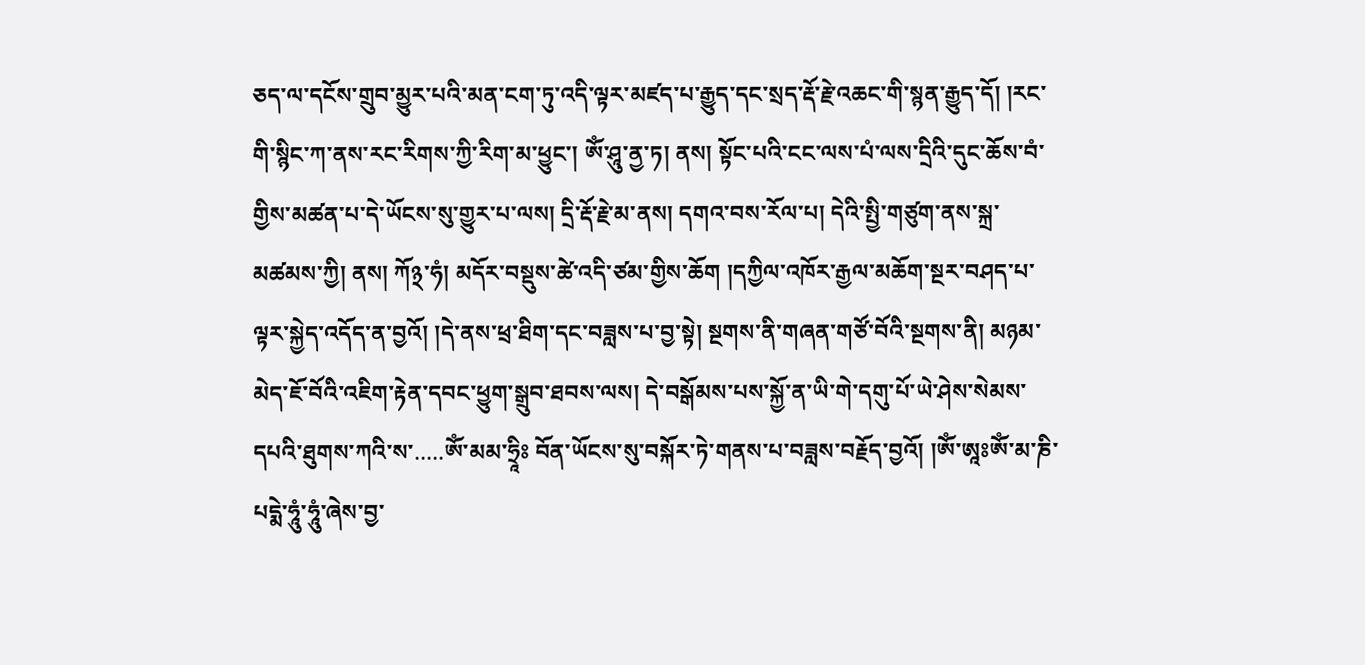ཅད་ལ་དངོས་གྲུབ་མྱུར་པའི་མན་ངག་ཏུ་འདི་ལྟར་མཛད་པ་རྒྱུད་དང་སྲད་རྡོ་རྗེ་འཆང་གི་སྙན་རྒྱུད་དོ། །རང་གི་སྙིང་ཀ་ནས་རང་རིགས་ཀྱི་རིག་མ་ཕྱུང་། ཨོཾ་ཤཱུ་ནྱ་ཏ། ནས། སྟོང་པའི་ངང་ལས་པཾ་ལས་དྲིའི་དུང་ཆོས་བཾ་གྱིས་མཚན་པ་དེ་ཡོངས་སུ་གྱུར་པ་ལས། དྲི་རྡོ་རྗེ་མ་ནས། དགའ་བས་རོལ་པ། དེའི་སྤྱི་གཙུག་ནས་སྐྲ་མཚམས་ཀྱི། ནས། ཀོ྅་ཧཾ། མདོར་བསྡུས་ཚེ་འདི་ཙམ་གྱིས་ཆོག །དཀྱིལ་འཁོར་རྒྱལ་མཆོག་སྔར་བཤད་པ་ལྟར་སྐྱེད་འདོད་ན་བྱའོ། །དེ་ནས་ཕྲ་ཐིག་དང་བཟླས་པ་བྱ་སྟེ། སྔགས་ནི་གཞན་གཙོ་བོའི་སྔགས་ནི། མཉམ་མེད་ཇོ་བོའི་འཇིག་རྟེན་དབང་ཕྱུག་སྒྲུབ་ཐབས་ལས། དེ་བསྒོམས་པས་སྐྱོ་ན་ཡི་གེ་དགུ་པོ་ཡེ་ཤེས་སེམས་དཔའི་ཐུགས་ཀའི་ས་.....ཨོཾ་མམ་ཧྲཱིཿ བོན་ཡོངས་སུ་བསྐོར་ཏེ་གནས་པ་བཟླས་བརྗོད་བྱའོ། །ཨོཾ་ཨཱཿཨོཾ་མ་ཎི་པདྨེ་ཧཱུཾ་ཧཱུཾ་ཞེས་བྱ་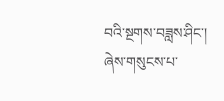བའི་སྔགས་བཟླས་ཤིང་། ཞེས་གསུངས་པ་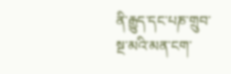ནི་རྒྱུད་དང་པཎ་གྲུབ་སྔ་མའི་མན་ངག་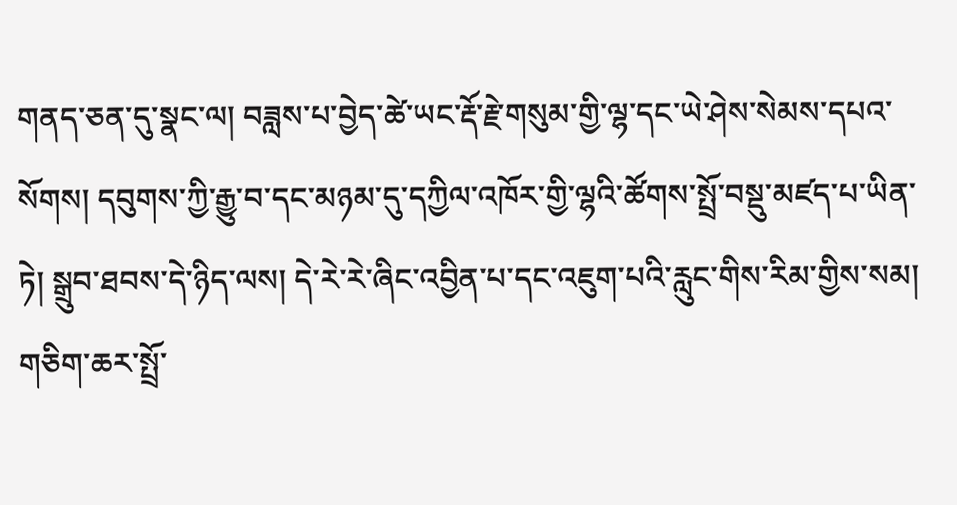གནད་ཅན་དུ་སྣང་ལ། བཟླས་པ་བྱེད་ཚེ་ཡང་རྡོ་རྗེ་གསུམ་གྱི་ལྷ་དང་ཡེ་ཤེས་སེམས་དཔའ་སོགས། དབུགས་ཀྱི་རྒྱུ་བ་དང་མཉམ་དུ་དཀྱིལ་འཁོར་གྱི་ལྷའི་ཚོགས་སྤྲོ་བསྡུ་མཛད་པ་ཡིན་ཏེ། སྒྲུབ་ཐབས་དེ་ཉིད་ལས། དེ་རེ་རེ་ཞིང་འབྱིན་པ་དང་འཇུག་པའི་རླུང་གིས་རིམ་གྱིས་སམ། གཅིག་ཆར་སྤྲོ་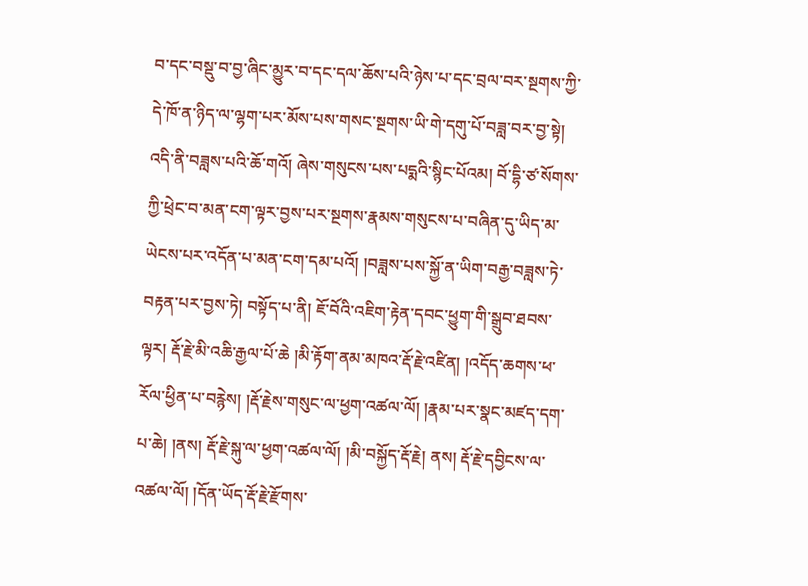བ་དང་བསྡུ་བ་བྱ་ཞིང་མྱུར་བ་དང་དལ་ཆོས་པའི་ཉེས་པ་དང་བྲལ་བར་སྔགས་ཀྱི་དེ་ཁོ་ན་ཉིད་ལ་ལྷག་པར་མོས་པས་གསང་སྔགས་ཡི་གེ་དགུ་པོ་བཟླ་བར་བྱ་སྟེ། འདི་ནི་བཟླས་པའི་ཆོ་གའོ། ཞེས་གསུངས་པས་པདྨའི་སྙིང་པོའམ། བོ་དྷི་ཙ་སོགས་ཀྱི་ཕྲེང་བ་མན་ངག་ལྟར་བྱས་པར་སྔགས་རྣམས་གསུངས་པ་བཞིན་དུ་ཡིད་མ་ཡེངས་པར་འདོན་པ་མན་ངག་དམ་པའོ། །བཟླས་པས་སྐྱོ་ན་ཡིག་བརྒྱ་བཟླས་ཏེ་བརྟན་པར་བྱས་ཏེ། བསྟོད་པ་ནི། ཇོ་བོའི་འཇིག་རྟེན་དབང་ཕྱུག་གི་སྒྲུབ་ཐབས་ལྟར། རྡོ་རྗེ་མི་འཆི་རྒྱལ་པོ་ཆེ །མི་རྟོག་ནམ་མཁའ་རྡོ་རྗེ་འཛིན། །འདོད་ཆགས་ཕ་རོལ་ཕྱིན་པ་བརྙེས། །རྡོ་རྗེས་གསུང་ལ་ཕྱག་འཚལ་ལོ། །རྣམ་པར་སྣང་མཛད་དག་པ་ཆེ། །ནས། རྡོ་རྗེ་སྐུ་ལ་ཕྱག་འཚལ་ལོ། །མི་བསྐྱོད་རྡོ་རྗེ། ནས། རྡོ་རྗེ་དབྱིངས་ལ་འཚལ་ལོ། །དོན་ཡོད་རྡོ་རྗེ་རྫོགས་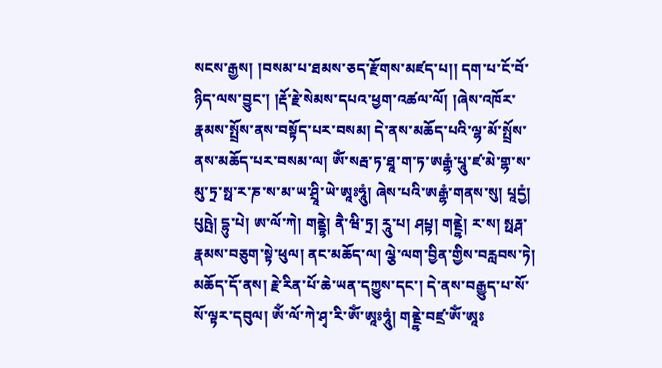སངས་རྒྱས། །བསམ་པ་ཐམས་ཅད་རྫོགས་མཛད་པ།། དག་པ་ངོ་བོ་ཉིད་ལས་བྱུང་། །རྡོ་རྗེ་སེམས་དཔའ་ཕྱག་འཚལ་ལོ། །ཞེས་འཁོར་རྣམས་སྤྲོས་ནས་བསྟོད་པར་བསམ། དེ་ནས་མཆོད་པའི་ལྷ་མོ་སྤྲོས་ནས་མཆོད་པར་བསམ་ལ། ཨོཾ་སརྦ་ཏ་ཐཱ་ག་ཏ་ཨརྒྷཾ་པཱུ་ཛ་མེ་གྷ་ས་མུ་ཏྲ་སྥ་ར་ཎ་ས་མ་ཡ་ཤྲཱི་ཡེ་ཨཱཿཧཱུཾ། ཞེས་པའི་ཨརྒྷཾ་གནས་སུ། པཱདྱཾ། པུཥྤེ། དྷུ་པེ། ཨ་ལོ་ཀེ། གནྡྷེ། ནཻ་ཝི་ཏྲ། རཱུ་པ། ཤཔྟ། གནྔྷེ། ར་ས། སྥརྴ་རྣམས་བཅུག་སྟེ་ཕུལ། ནང་མཆོད་ལ། ལྕེ་ལག་བྱིན་གྱིས་བརླབས་ཏེ། མཆོད་དོ་ནས། རྗེ་རིན་པོ་ཆེ་ཡན་དཀྱུས་དང་། དེ་ནས་བརྒྱུད་པ་སོ་སོ་ལྟར་དབུལ། ཨོཾ་ལོ་ཀེ་ཤྭ་རི་ཨོཾ་ཨཱཿཧཱུཾ། གནྔྷེ་བཛྲ་ཨོཾ་ཨཱཿ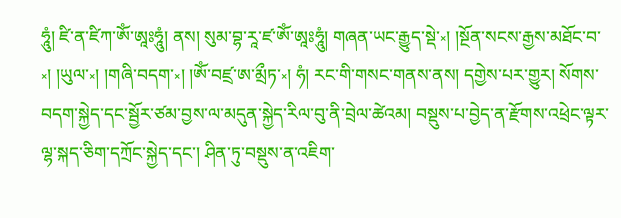ཧཱུཾ། ཛི་ན་ཛིཀ་ཨོཾ་ཨཱཿཧཱུཾ། ནས། སུམ་བྷ་རཱ་ཛ་ཨོཾ་ཨཱཿཧཱུཾ། གཞན་ཡང་རྒྱུད་སྡེ་༝། །སྔོན་སངས་རྒྱས་མཐོང་བ་༝། །ཡུལ་༝། །གཞི་བདག་༝། །ཨོཾ་བཛྲ་ཨ་མྲྀཏ་༝། ཧཾ། རང་གི་གསང་གནས་ནས། དགྱེས་པར་གྱུར། སོགས་བདག་སྐྱེད་དང་སྦྱོར་ཙམ་བྱས་ལ་མདུན་སྐྱེད་རིལ་བུ་ནི་བྲེལ་ཚེའམ། བསྡུས་པ་བྱེད་ན་རྫོགས་འཕྲེང་ལྟར་ལྷ་སྐད་ཅིག་དཀྲོང་སྐྱེད་དང་། ཤིན་ཏུ་བསྡུས་ན་འཇིག་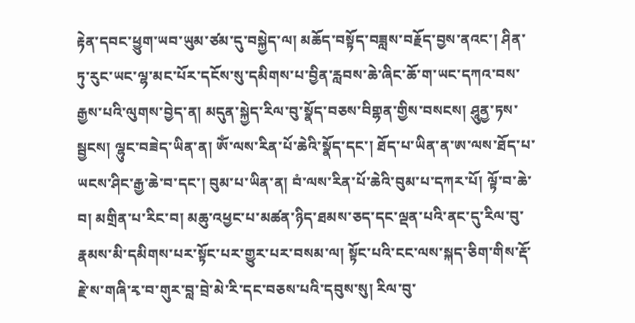རྟེན་དབང་ཕྱུག་ཡབ་ཡུམ་ཙམ་དུ་བསྐྱེད་ལ། མཆོད་བསྟོད་བཟླས་བརྗོད་བྱས་ནའང་། ཤིན་ཏུ་རུང་ཡང་ལྷ་མང་པོར་དངོས་སུ་དམིགས་པ་བྱིན་རླབས་ཆེ་ཞིང་ཆོ་ག་ཡང་དཀའ་བས་རྒྱས་པའི་ལུགས་བྱེད་ན། མདུན་སྐྱེད་རིལ་བུ་སྣོད་བཅས་བིགྷན་གྱིས་བསངས། ཤཱུནྱ་ཏས་སྦྱངས། ལྷུང་བཟེད་ཡིན་ན། ཨོཾ་ལས་རིན་པོ་ཆེའི་སྣོད་དང་། ཐོད་པ་ཡིན་ན་ཨ་ལས་ཐོད་པ་ཡངས་ཤིང་རྒྱ་ཆེ་བ་དང་། བུམ་པ་ཡིན་ན། བཾ་ལས་རིན་པོ་ཆེའི་བུམ་པ་དཀར་པོ། ལྟོ་བ་ཆེ་བ། མགྲིན་པ་རིང་བ། མཆུ་འཕྱང་པ་མཚན་ཉིད་ཐམས་ཅད་དང་ལྡན་པའི་ནང་དུ་རིལ་བུ་རྣམས་མི་དམིགས་པར་སྟོང་པར་གྱུར་པར་བསམ་ལ། སྟོང་པའི་ངང་ལས་སྐད་ཅིག་གིས་རྡོ་རྗེ་ས་གཞི་རྭ་བ་གུར་བླ་བྲེ་མེ་རི་དང་བཅས་པའི་དབུས་སུ། རིལ་བུ་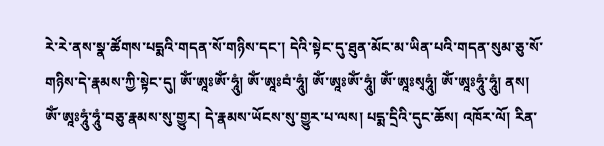རེ་རེ་ནས་སྣ་ཚོགས་པདྨའི་གདན་སོ་གཉིས་དང་། དེའི་སྟེང་དུ་ཐུན་མོང་མ་ཡིན་པའི་གདན་སུམ་ཅུ་སོ་གཉིས་དེ་རྣམས་ཀྱི་སྟེང་དུ། ཨོཾ་ཨཱཿཨོཾ་ཧཱུཾ། ཨོཾ་ཨཱཿབཾ་ཧཱུཾ། ཨོཾ་ཨཱཿཨོཾ་ཧཱུཾ། ཨོཾ་ཨཱཿསྭཧཱུཾ། ཨོཾ་ཨཱཿཧཱུཾ་ཧཱུཾ། ནས། ཨོཾ་ཨཱཿཧཱུཾ་ཧཱུཾ་བཅུ་རྣམས་སུ་གྱུར། དེ་རྣམས་ཡོངས་སུ་གྱུར་པ་ལས། པདྨ་དྲིའི་དུང་ཆོས། འཁོར་ལོ། རིན་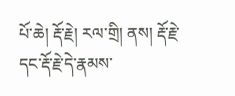པོ་ཆེ། རྡོ་རྗེ། རལ་གྲི། ནས། རྡོ་རྗེ་དང་རྡོ་རྗེ་དེ་རྣམས་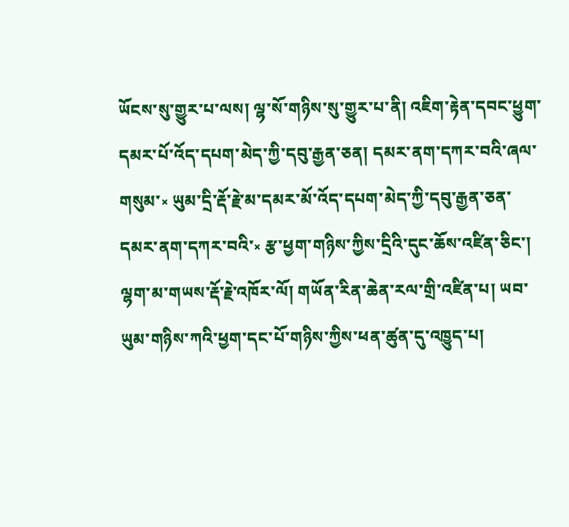ཡོངས་སུ་གྱུར་པ་ལས། ལྷ་སོ་གཉིས་སུ་གྱུར་པ་ནི། འཇིག་རྟེན་དབང་ཕྱུག་དམར་པོ་འོད་དཔག་མེད་ཀྱི་དབུ་རྒྱན་ཅན། དམར་ནག་དཀར་བའི་ཞལ་གསུམ་༝ ཡུམ་དྲི་རྡོ་རྗེ་མ་དམར་མོ་འོད་དཔག་མེད་ཀྱི་དབུ་རྒྱན་ཅན་དམར་ནག་དཀར་བའི་༝ རྩ་ཕྱག་གཉིས་ཀྱིས་དྲིའི་དུང་ཆོས་འཛིན་ཅིང་། ལྷག་མ་གཡས་རྡོ་རྗེ་འཁོར་ལོ། གཡོན་རིན་ཆེན་རལ་གྲི་འཛིན་པ། ཡབ་ཡུམ་གཉིས་ཀའི་ཕྱག་དང་པོ་གཉིས་ཀྱིས་ཕན་ཚུན་དུ་འཁྱུད་པ།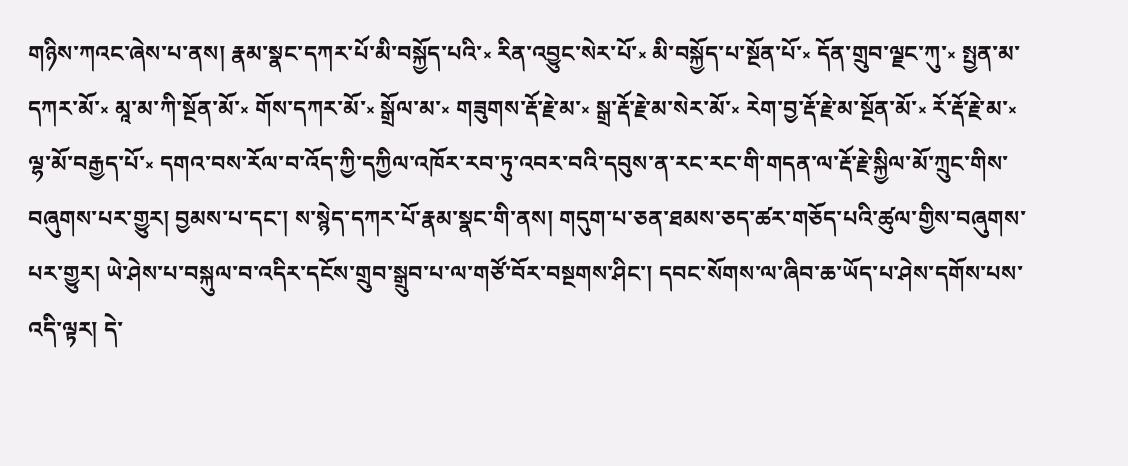གཉིས་ཀའང་ཞེས་པ་ནས། རྣམ་སྣང་དཀར་པོ་མི་བསྐྱོད་པའི་༝ རིན་འབྱུང་སེར་པོ་༝ མི་བསྐྱོད་པ་སྔོན་པོ་༝ དོན་གྲུབ་ལྗང་ཀུ་༝ སྤྱན་མ་དཀར་མོ་༝ མཱ་མ་ཀི་སྔོན་མོ་༝ གོས་དཀར་མོ་༝ སྒྲོལ་མ་༝ གཟུགས་རྡོ་རྗེ་མ་༝ སྒྲ་རྡོ་རྗེ་མ་སེར་མོ་༝ རེག་བྱ་རྡོ་རྗེ་མ་སྔོན་མོ་༝ རོ་རྡོ་རྗེ་མ་༝ ལྷ་མོ་བརྒྱད་པོ་༝ དགའ་བས་རོལ་བ་འོད་ཀྱི་དཀྱིལ་འཁོར་རབ་ཏུ་འབར་བའི་དབུས་ན་རང་རང་གི་གདན་ལ་རྡོ་རྗེ་སྐྱིལ་མོ་ཀྲུང་གིས་བཞུགས་པར་གྱུར། བྱམས་པ་དང་། ས་སྙེད་དཀར་པོ་རྣམ་སྣང་གི་ནས། གདུག་པ་ཅན་ཐམས་ཅད་ཚར་གཅོད་པའི་ཚུལ་གྱིས་བཞུགས་པར་གྱུར། ཡེ་ཤེས་པ་བསྐུལ་བ་འདིར་དངོས་གྲུབ་སྒྲུབ་པ་ལ་གཙོ་བོར་བསྔགས་ཤིང་། དབང་སོགས་ལ་ཞིབ་ཆ་ཡོད་པ་ཤེས་དགོས་པས་འདི་ལྟར། དེ་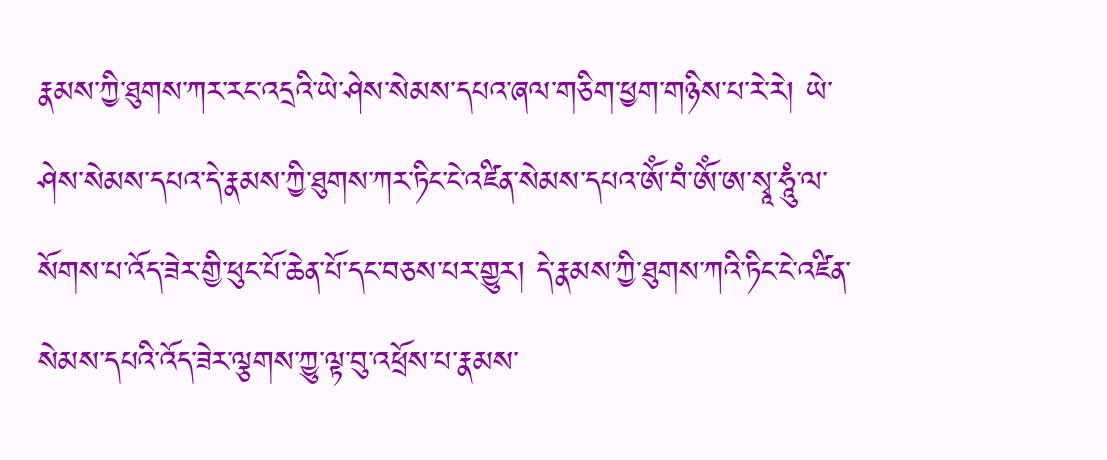རྣམས་ཀྱི་ཐུགས་ཀར་རང་འདྲའི་ཡེ་ཤེས་སེམས་དཔའ་ཞལ་གཅིག་ཕྱག་གཉིས་པ་རེ་རེ། ཡེ་ཤེས་སེམས་དཔའ་དེ་རྣམས་ཀྱི་ཐུགས་ཀར་ཏིང་ངེ་འཛིན་སེམས་དཔའ་ཨོཾ་བཾ་ཨོཾ་ཨ་སྭཱ་ཧཱུཾ་ལ་སོགས་པ་འོད་ཟེར་གྱི་ཕུང་པོ་ཆེན་པོ་དང་བཅས་པར་གྱུར། དེ་རྣམས་ཀྱི་ཐུགས་ཀའི་ཏིང་ངེ་འཛིན་སེམས་དཔའི་འོད་ཟེར་ལྕགས་ཀྱུ་ལྟ་བུ་འཕྲོས་པ་རྣམས་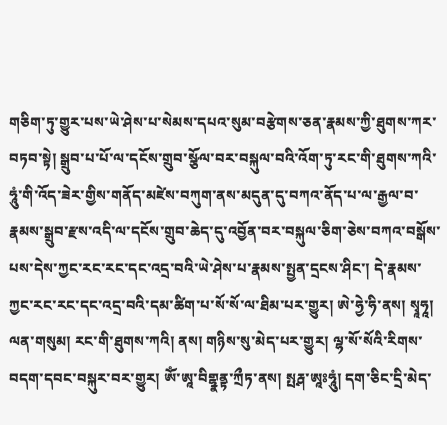གཅིག་ཏུ་གྱུར་པས་ཡེ་ཤེས་པ་སེམས་དཔའ་སུམ་བརྩེགས་ཅན་རྣམས་ཀྱི་ཐུགས་ཀར་བཏབ་སྟེ། སྒྲུབ་པ་པོ་ལ་དངོས་གྲུབ་སྩོལ་བར་བསྐུལ་བའི་འོག་ཏུ་རང་གི་ཐུགས་ཀའི་ཧཱུཾ་གི་འོད་ཟེར་གྱིས་གནོད་མཛེས་བཀུག་ནས་མདུན་དུ་བཀའ་ནོད་པ་ལ་རྒྱལ་བ་རྣམས་སྒྲུབ་རྫས་འདི་ལ་དངོས་གྲུབ་ཆེད་དུ་འབྱོན་བར་བསྐུལ་ཅིག་ཅེས་བཀའ་བསྒོས་པས་དེས་ཀྱང་རང་རང་དང་འདྲ་བའི་ཡེ་ཤེས་པ་རྣམས་སྤྱན་དྲངས་ཤིང་། དེ་རྣམས་ཀྱང་རང་རང་དང་འདྲ་བའི་དམ་ཚིག་པ་སོ་སོ་ལ་ཐིམ་པར་གྱུར། ཨེ་ཧྱེ་ཧི་ནས། སྭཱཧཱ། ལན་གསུམ། རང་གི་ཐུགས་ཀའི། ནས། གཉིས་སུ་མེད་པར་གྱུར། ལྷ་སོ་སོའི་རིགས་བདག་དབང་བསྐུར་བར་གྱུར། ཨོཾ་ཨཱ་བིགྷྣནྟ་ཀྲྀཏ་ནས། སྤརྴ་ཨཱཿཧཱུཾ། དག་ཅིང་དྲི་མེད་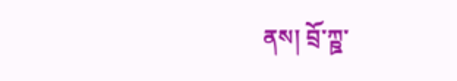ནས། བྲོ་ཀྛ་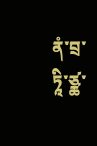ནཾ་བྲ་ཏཱི་ཙྪ་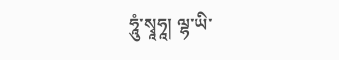ཧཱུཾ་སྭཱཧཱ། ལྷ་ཡི་